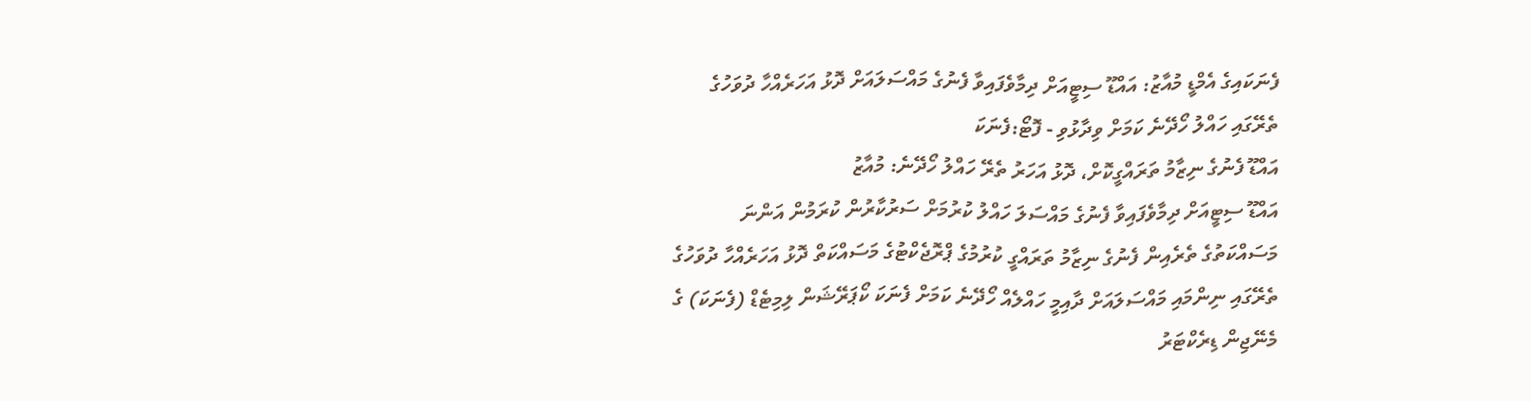ފެނަކައިގެ އެމްޑީ މުއާޒު: އައްޑޫ ސިޓީއަށް ދިމާވެފައިވާ ފެނުގެ މައްސަލައަށް ދޮޅު އަހަރެއްހާ ދުވަހުގެ ތެރޭގައި ހައްލު ހޯދޭނެ ކަމަށް ވިދާޅުވި - ފޮޓޯ:ފެނަކަ
އައްޑޫ ފެނުގެ ނިޒާމު ތަރައްގީކޮށް، ދޮޅު އަހަރު ތެރޭ ހައްލު ހޯދޭނެ: މުއާޒު
އައްޑޫ ސިޓީއަށް ދިމާވެފައިވާ ފެނުގެ މައްސަލަ ހައްލު ކުރުމަށް ސަރުކާރުން ކުރަމުން އަންނަ މަސައްކަތުގެ ތެރެއިން ފެނުގެ ނިޒާމު ތަރައްގީ ކުރުމުގެ ޕްރޮޖެކްޓުގެ މަސައްކަތް ދޮޅު އަހަރެއްހާ ދުވަހުގެ ތެރޭގައި ނިންމައި މައްސަލައަށް ދާއިމީ ހައްލެއް ހޯދޭނެ ކަމަށް ފެނަކަ ކޯޕަރޭޝަން ލިމިޓެޑް (ފެނަކަ) ގެ މެނޭޖިން ޑިރެކްޓަރު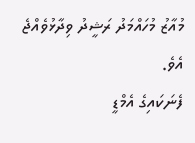މުއާޒު މުހައްމަދު ރަޝީދު ވިދާޅުވެއްޖެ އެވެ.
ފެނަކައިގެ އެމްޑީ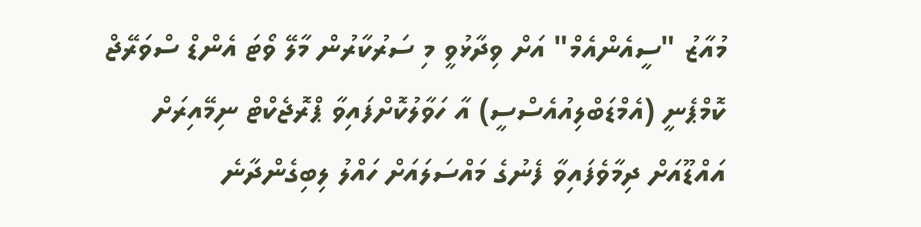މުއާޒު "ސީއެންއެމް" އަށް ވިދާޅުވީ މި ސަރުކާރުން މާލޭ ވޯޓަ އެންޑް ސްވަރޭޖް ކޮމްޕެނީ (އެމްޑަބްލިއުއެސްސީ) އާ ހަވާލުކޮށްފައިވާ ޕްރޮޖެކްޓް ނިމޭއިރަށް އައްޑޫއަށް ދިމާވެފައިވާ ފެނުގެ މައްސަލައަށް ހައްލު ލިބިގެންދާނެ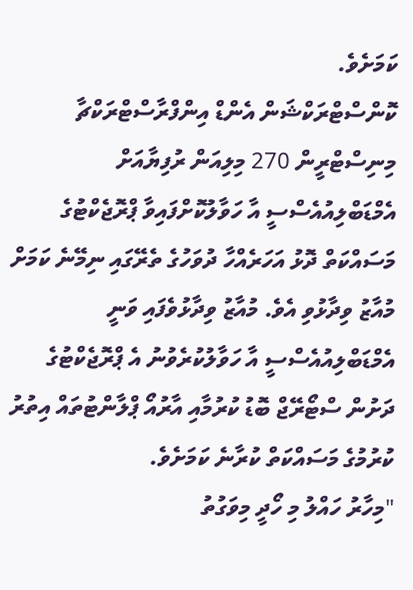ކަމަށެވެ.
ކޮންސްޓްރަކްޝަން އެންޑް އިންފްރާސްޓްރަކްޗާ މިނިސްޓްރީން 270 މިލިއަން ރުފިޔާއަށް އެމްޑަބްލިއުއެސްސީ އާ ހަވާލުކޮށްފައިވާ ޕްރޮޖެކްޓުގެ މަސައްކަތް ދޮޅު އަހަރެއްހާ ދުވަހުގެ ތެރޭގައި ނިމޭނެ ކަމަށް މުއާޒު ވިދާޅުވި އެވެ. މުއާޒު ވިދާޅުވެފައި ވަނީ އެމްޑަބްލިއުއެސްސީ އާ ހަވާލުކުރެވުނު އެ ޕްރޮޖެކްޓުގެ ދަށުން ސްޓޯރޭޖް ބޮޑު ކުރުމާއި އާރުއޯ ޕްލާންޓުތައް އިތުރު ކުރުމުގެ މަސައްކަތް ކުރާނެ ކަމަށެވެ.
"މިހާރު ހައްލު މި ހޯދީ މިވަގުތު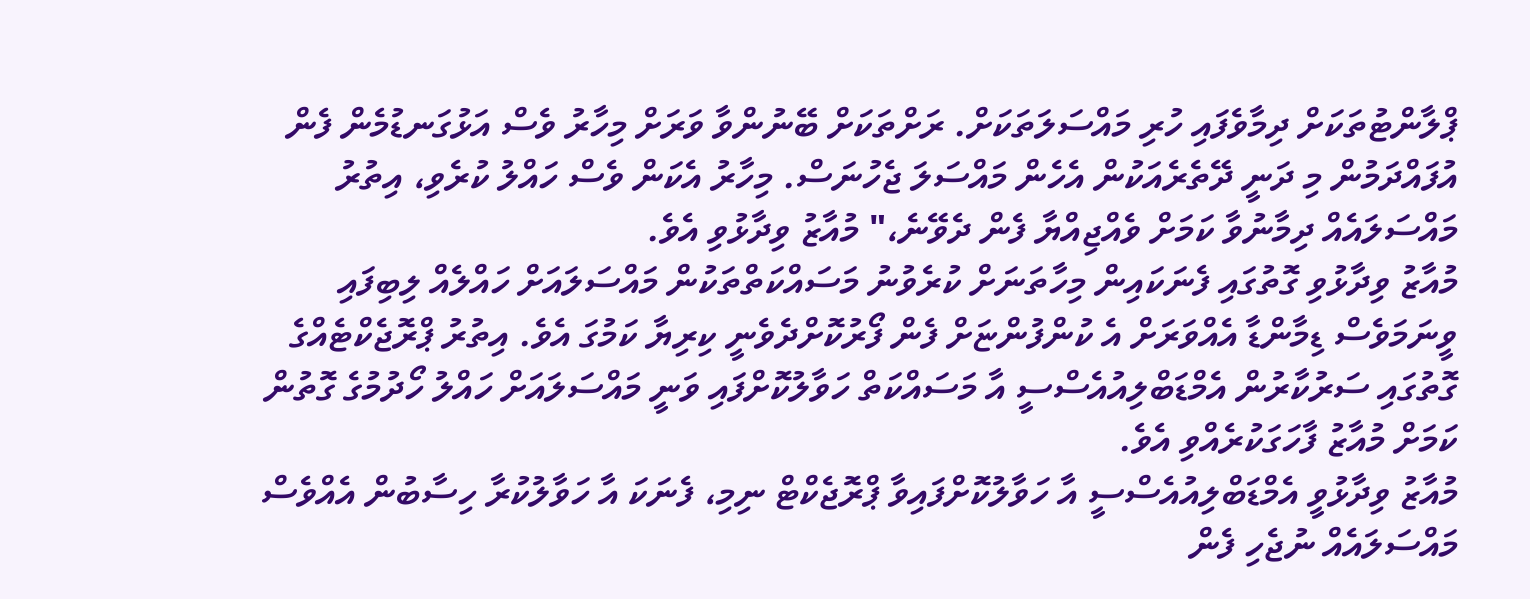ޕްލާންޓުތަކަށް ދިމާވެފައި ހުރި މައްސަލަތަކަށް. ރަށްތަކަށް ބޭނުންވާ ވަރަށް މިހާރު ވެސް އަޅުގަނޑުމެން ފެން އުފައްދަމުން މި ދަނީ ދޭތެރެއަކުން އެހެން މައްސަލަ ޖެހުނަސް. މިހާރު އެކަން ވެސް ހައްލު ކުރެވި، އިތުރު މައްސަލައެއް ދިމާނުވާ ކަމަށް ވެއްޖިއްޔާ ފެން ދެވޭނެ،" މުއާޒު ވިދާޅުވި އެވެ.
މުއާޒު ވިދާޅުވި ގޮތުގައި ފެނަކައިން މިހާތަނަށް ކުރެވުނު މަސައްކަތްތަކުން މައްސަލައަށް ހައްލެއް ލިބިފައި ވީނަމަވެސް ޑިމާންޑާ އެއްވަރަށް އެ ކުންފުންޏަށް ފެން ފޯރުކޮށްދެވެނީ ކިރިޔާ ކަމުގަ އެވެ. އިތުރު ޕްރޮޖެކްޓެއްގެ ގޮތުގައި ސަރުކާރުން އެމްޑަބްލިއުއެސްސީ އާ މަސައްކަތް ހަވާލުކޮށްފައި ވަނީ މައްސަލައަށް ހައްލު ހޯދުމުގެ ގޮތުން ކަމަށް މުއާޒު ފާހަގަކުރެއްވި އެވެ.
މުއާޒު ވިދާޅުވީ އެމްޑަބްލިއުއެސްސީ އާ ހަވާލުކޮށްފައިވާ ޕްރޮޖެކްޓް ނިމި، ފެނަކަ އާ ހަވާލުކުރާ ހިސާބުން އެއްވެސް މައްސަލައެއް ނުޖެހި ފެން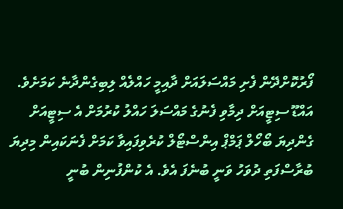ފޯރުކޮށްދޭން ފެށި މައްސަލައަށް ދާއިމީ ހައްލެއް ލިބިގެންދާނެ ކަމަށެވެ.
އައްޑޫ ސިޓީއަށް ދިމާވި ފެނުގެ މައްސަލަ ހައްލު ކުރުމަށް އެ ސިޓީއަށް ގެންދިޔަ ބޯހޯލް ޕަމްޕް އިންސްޓޯލް ކުރެވިފައިވާ ކަމަށް ފެނަކައިން މިދިޔަ ބުރާސްފަތި ދުވަހު ވަނީ ބުނެފަ އެވެ. އެ ކުންފުނިން ބުނީ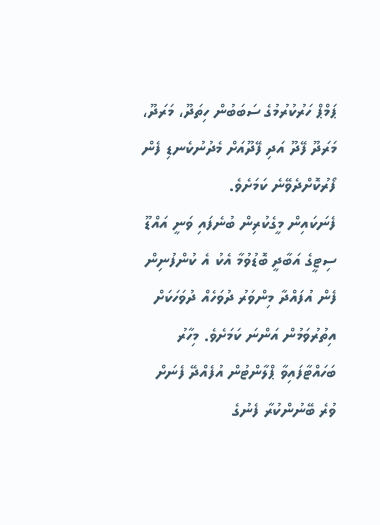ޕަމްޕް ހަރުކުރުމުގެ ސަބަބުން ހިތަދޫ، މަރަދޫ، މަރަދޫ ފޭދޫ އަދި ފޭދޫއަށް މެދުނުކެނޑި ފެން ފޯރުކޮށްދެވޭނެ ކަމަށެވެ.
ފެނަކައިން މީގެކުރިން ބުނެފައި ވަނީ އައްޑޫ ސިޓީގެ އަބާދީ ބޮޑުވުމާ އެކު އެ ކުންފުނިން ފެން އުފައްދާ މިންވަރު ދުވަހެއް ދުވަހަކަށް އިތުރުވަމުން އަންނަ ކަމަށެވެ. މިހާރު ބަހައްޓާފައިވާ ޕްލާންޓުން އުފެއްދޭ ފެނަށް ވުރެ ބޭނުންކުރާ ފެނުގެ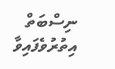ނިސްބަތް އިތުރުވެފައިވާ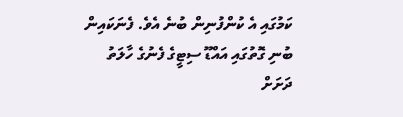ކަމުގައި އެ ކުންފުނިން ބުނެ އެވެ. ފެނަކައިން ބުނި ގޮތުގައި އައްޑޫ ސިޓީގެ ފެނުގެ ހާލަތު ދަށަށް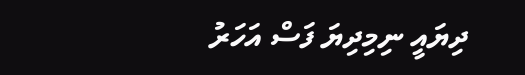ދިޔައީ ނިމިދިޔަ ފަސް އަހަރު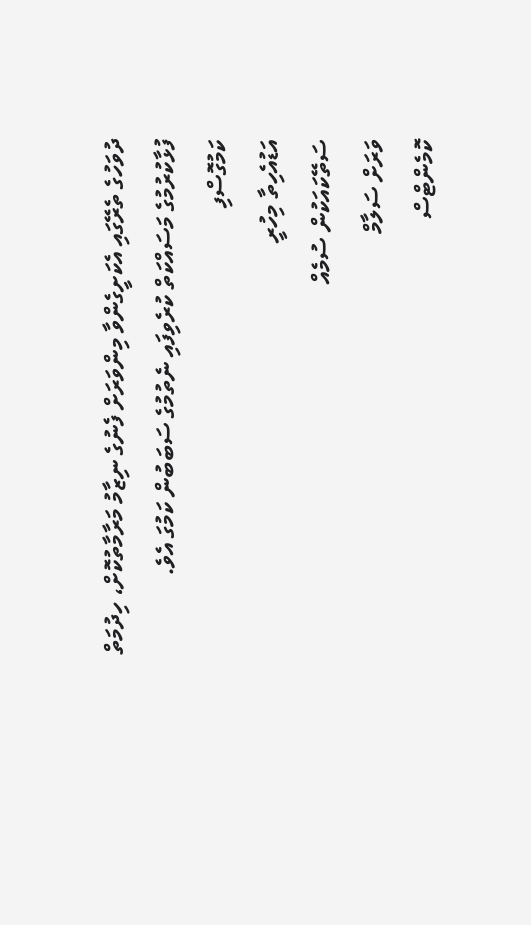ދުވަހުގެ ތެރޭގައި އެކަށީގެންވާ މިންވަރަށް ފެނުގެ ނިޒާމު މަރާމާތުކޮށް، ހިދުމަތް ފުޅާކުރުމުގެ މަސައްކަތް ކުރެވިފައި ނެތުމުގެ ސަބަބުން ކަމުގަ އެވެ.
ކަމުގޮސްފި
އަޑުއެހިތާ މިހުރީ
ސަތޭކައަކުން ސުމެއް
ވަރަށް ސަލާމް
ކޮމެންޓްސް